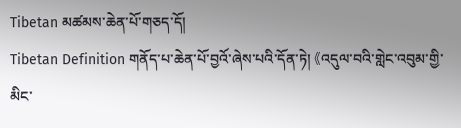Tibetan མཚམས་ཆེན་པོ་གཅད་དོ།
Tibetan Definition གནོད་པ་ཆེན་པོ་བྱའོ་ཞེས་པའི་དོན་ཏེ། 《འདུལ་བའི་གླེང་འབུམ་གྱི་མིང་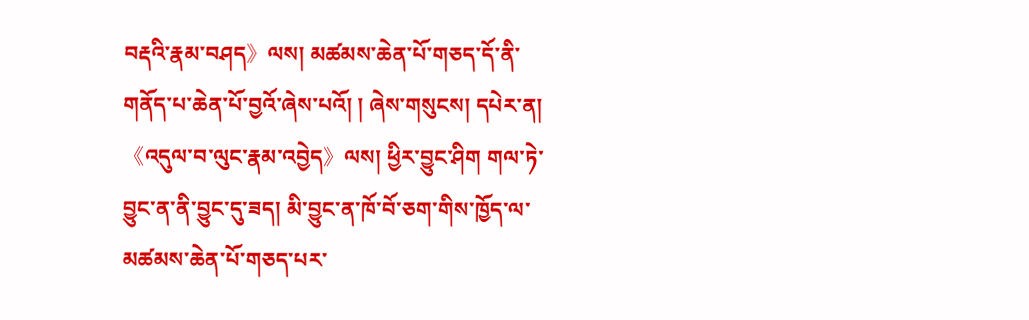བརྡའི་རྣམ་བཤད》ལས། མཚམས་ཆེན་པོ་གཅད་དོ་ནི་གནོད་པ་ཆེན་པོ་བྱའོ་ཞེས་པའོ། ། ཞེས་གསུངས། དཔེར་ན། 《འདུལ་བ་ལུང་རྣམ་འབྱེད》ལས། ཕྱིར་བྱུང་ཤིག གལ་ཏེ་བྱུང་ན་ནི་བྱུང་དུ་ཟད། མི་བྱུང་ན་ཁོ་བོ་ཅག་གིས་ཁྱོད་ལ་མཚམས་ཆེན་པོ་གཅད་པར་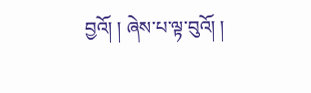བྱའོ། ། ཞེས་པ་ལྟ་བུའོ། །